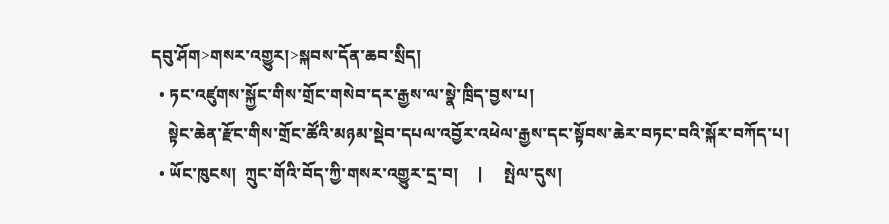དབུ་ཤོག>གསར་འགྱུར།>སྐབས་དོན་ཆབ་སྲིད།
  • ཏང་འཛུགས་སྐྱོང་གིས་གྲོང་གསེབ་དར་རྒྱས་ལ་སྣེ་ཁྲིད་བྱས་པ།
    སྟེང་ཆེན་རྫོང་གིས་གྲོང་ཚོའི་མཉམ་སྡེབ་དཔལ་འབྱོར་འཕེལ་རྒྱས་དང་སྟོབས་ཆེར་བཏང་བའི་སྐོར་བཀོད་པ།
  • ཡོང་ཁུངས།  ཀྲུང་གོའི་བོད་ཀྱི་གསར་འགྱུར་དྲ་བ།    |     སྤེལ་དུས།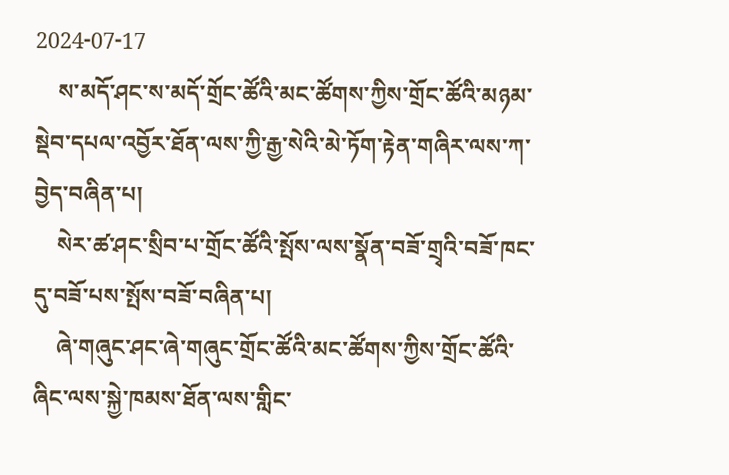2024-07-17
    ས་མདོ་ཤང་ས་མདོ་གྲོང་ཚོའི་མང་ཚོགས་ཀྱིས་གྲོང་ཚོའི་མཉམ་སྡེབ་དཔལ་འབྱོར་ཐོན་ལས་ཀྱི་རྒྱ་སེའི་མེ་ཏོག་རྟེན་གཞིར་ལས་ཀ་བྱེད་བཞིན་པ།
    སེར་ཚ་ཤང་སྲིབ་པ་གྲོང་ཚོའི་སྤོས་ལས་སྣོན་བཟོ་གྲྭའི་བཟོ་ཁང་དུ་བཟོ་པས་སྤོས་བཟོ་བཞིན་པ།
    ཞེ་གཞུང་ཤང་ཞེ་གཞུང་གྲོང་ཚོའི་མང་ཚོགས་ཀྱིས་གྲོང་ཚོའི་ཞིང་ལས་སྐྱེ་ཁམས་ཐོན་ལས་གླིང་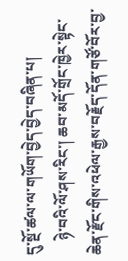དུ་སྔོ་ཚལ་ལ་གཡོག་བྱེད་བྱེད་བཞིན་པ།
    ཉེ་བའི་ལོ་ཤས་རིང་། ཆབ་མདོ་གྲོང་ཁྱེར་སྟེང་ཆེན་རྫོང་གིས་འཕེལ་རྒྱས་བརྗོད་དོན་གཙོ་བོར་བྱ་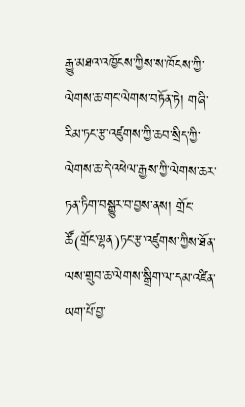རྒྱུ་མཐའ་འཁྱོངས་ཀྱིས་ས་ཁོངས་ཀྱི་ལེགས་ཆ་གང་ལེགས་བཏོན་ཏེ། གཞི་རིམ་ཏང་རྩ་འཛུགས་ཀྱི་ཆབ་སྲིད་ཀྱི་ལེགས་ཆ་དེ་འཕེལ་རྒྱས་ཀྱི་ལེགས་ཆར་ཏན་ཏིག་བསྒྱུར་བ་བྱས་ནས། གྲོང་ཚོ(གྲོང་ལྷན)ཏང་རྩ་འཛུགས་ཀྱིས་ཐོན་ལས་གྲུབ་ཆ་ལེགས་སྒྲིག་ལ་དམ་འཛིན་ཡག་པོ་བྱ་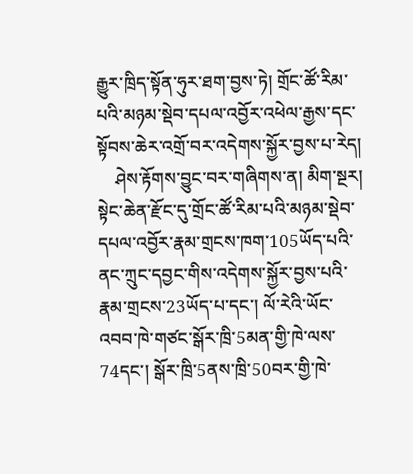རྒྱུར་ཁྲིད་སྟོན་ཧུར་ཐག་བྱས་ཏེ། གྲོང་ཚོ་རིམ་པའི་མཉམ་སྡེབ་དཔལ་འབྱོར་འཕེལ་རྒྱས་དང་སྟོབས་ཆེར་འགྲོ་བར་འདེགས་སྐྱོར་བྱས་པ་རེད།
    ཤེས་རྟོགས་བྱུང་བར་གཞིགས་ན། མིག་སྔར། སྟེང་ཆེན་རྫོང་དུ་གྲོང་ཚོ་རིམ་པའི་མཉམ་སྡེབ་དཔལ་འབྱོར་རྣམ་གྲངས་ཁག་105ཡོད་པའི་ནང་ཀྲུང་དབྱང་གིས་འདེགས་སྐྱོར་བྱས་པའི་རྣམ་གྲངས་23ཡོད་པ་དང་། ལོ་རེའི་ཡོང་འབབ་ཁེ་གཙང་སྒོར་ཁྲི་5མན་གྱི་ཁེ་ལས་74དང་། སྒོར་ཁྲི་5ནས་ཁྲི་50བར་གྱི་ཁེ་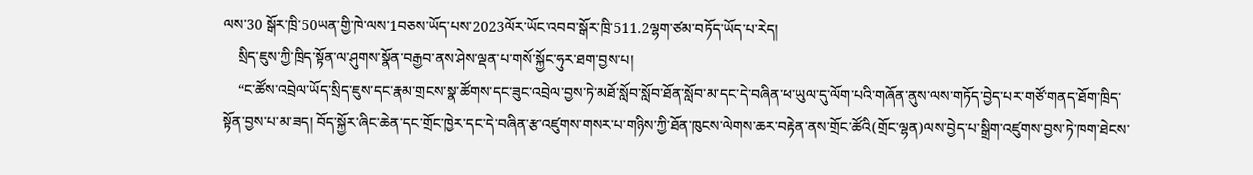ལས་30 སྒོར་ཁྲི་50ཡན་གྱི་ཁེ་ལས་1བཅས་ཡོད་པས་2023ལོར་ཡོང་འབབ་སྒོར་ཁྲི་511.2ལྷག་ཙམ་བཏོད་ཡོད་པ་རེད།
    སྲིད་ཇུས་ཀྱི་ཁྲིད་སྟོན་ལ་ཤུགས་སྣོན་བརྒྱབ་ནས་ཤེས་ལྡན་པ་གསོ་སྐྱོང་ཧུར་ཐག་བྱས་པ།
    “ང་ཚོས་འབྲེལ་ཡོད་སྲིད་ཇུས་དང་རྣམ་གྲངས་སྣ་ཚོགས་དང་ཟུང་འབྲེལ་བྱས་ཏེ་མཐོ་སློབ་སློབ་ཐོན་སློབ་མ་དང་དེ་བཞིན་ཕ་ཡུལ་དུ་ལོག་པའི་གཞོན་ནུས་ལས་གཏོད་བྱེད་པར་གཙོ་གནད་ཐོག་ཁྲིད་སྟོན་བྱས་པ་མ་ཟད། བོད་སྐྱོར་ཞིང་ཆེན་དང་གྲོང་ཁྱེར་དང་དེ་བཞིན་རྩ་འཛུགས་གསར་པ་གཉིས་ཀྱི་ཐོན་ཁུངས་ལེགས་ཆར་བརྟེན་ནས་གྲོང་ཚོའི(གྲོང་ལྷན)ལས་བྱེད་པ་སྒྲིག་འཛུགས་བྱས་ཏེ་ཁག་ཐེངས་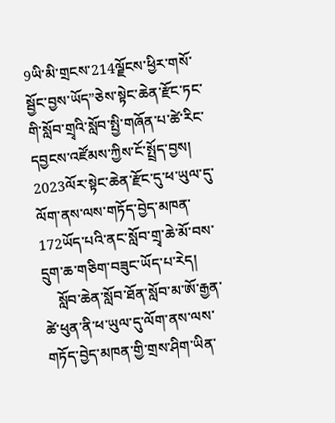9ཡི་མི་གྲངས་214ལྗོངས་ཕྱིར་གསོ་སྦྱོང་བྱས་ཡོད”ཅེས་སྟེང་ཆེན་རྫོང་ཏང་གི་སློབ་གྲྭའི་སློབ་སྤྱི་གཞོན་པ་ཚེ་རིང་དབྱངས་འཛོམས་ཀྱིས་ངོ་སྤྲོད་བྱས། 2023ལོར་སྟེང་ཆེན་རྫོང་དུ་ཕ་ཡུལ་དུ་ལོག་ནས་ལས་གཏོད་བྱེད་མཁན་172ཡོད་པའི་ནང་སློབ་གྲྭ་ཆེ་མོ་བས་དྲུག་ཆ་གཅིག་བཟུང་ཡོད་པ་རེད།
    སློབ་ཆེན་སློབ་ཐོན་སློབ་མ་ཨོ་རྒྱན་ཚེ་ཕུན་ནི་ཕ་ཡུལ་དུ་ལོག་ནས་ལས་གཏོད་བྱེད་མཁན་གྱི་གྲས་ཤིག་ཡིན་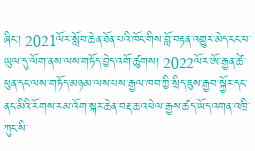ཞིང་། 2021ལོར་སློབ་ཆེན་ཐོན་པའི་ཁོང་གིས་བློ་བརྟན་འགྱུར་མེད་ངང་ཕ་ཡུལ་དུ་ལོག་ནས་ལས་གཏོད་བྱེད་འགོ་ཚུགས། 2022ལོར་ཨོ་རྒྱན་ཚེ་ཕུན་དང་ལས་གཏོད་མཉམ་ལས་པས་རྒྱལ་ཁབ་ཀྱི་སྲིད་ཇུས་རྒྱབ་སྐྱོར་དང་ནང་མིའི་རོགས་རམ་འོག་སྐར་ཆེན་བརྡ་ཆ་འཕེལ་རྒྱས་ཚད་ཡོད་འགན་འཁྲི་ཀུང་སི་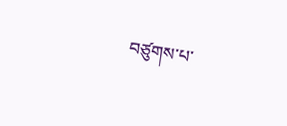བཙུགས་པ་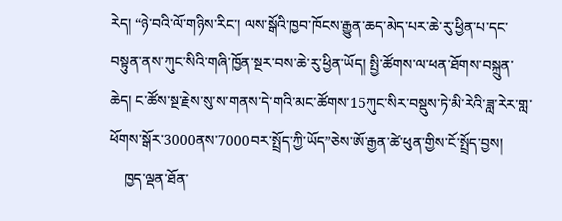རེད། “ཉེ་བའི་ལོ་གཉིས་རིང་། ལས་སྒོའི་ཁྱབ་ཁོངས་རྒྱུན་ཆད་མེད་པར་ཆེ་རུ་ཕྱིན་པ་དང་བསྟུན་ནས་ཀུང་སིའི་གཞི་ཁྱོན་སྔར་བས་ཆེ་རུ་ཕྱིན་ཡོད། སྤྱི་ཚོགས་ལ་ཕན་ཐོགས་བསྐྲུན་ཆེད། ང་ཚོས་སྔ་རྗེས་སུ་ས་གནས་དེ་གའི་མང་ཚོགས་15ཀུང་སིར་བསྡུས་ཏེ་མི་རེའི་ཟླ་རེར་གླ་ཕོགས་སྒོར་3000ནས་7000བར་སྤྲོད་ཀྱི་ཡོད”ཅེས་ཨོ་རྒྱན་ཚེ་ཕུན་གྱིས་ངོ་སྤྲོད་བྱས།
    ཁྱད་ལྡན་ཐོན་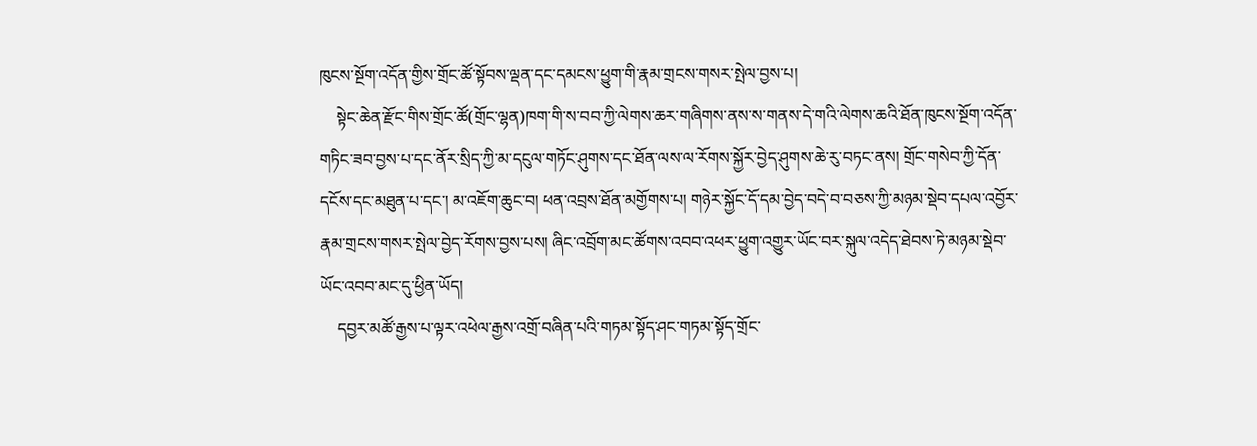ཁུངས་སྔོག་འདོན་གྱིས་གྲོང་ཚོ་སྟོབས་ལྡན་དང་དམངས་ཕྱུག་གི་རྣམ་གྲངས་གསར་སྤེལ་བྱས་པ།
    སྟེང་ཆེན་རྫོང་གིས་གྲོང་ཚོ(གྲོང་ལྷན)ཁག་གི་ས་བབ་ཀྱི་ལེགས་ཆར་གཞིགས་ནས་ས་གནས་དེ་གའི་ལེགས་ཆའི་ཐོན་ཁུངས་སྔོག་འདོན་གཏིང་ཟབ་བྱས་པ་དང་ནོར་སྲིད་ཀྱི་མ་དངུལ་གཏོང་ཤུགས་དང་ཐོན་ལས་ལ་རོགས་སྐྱོར་བྱེད་ཤུགས་ཆེ་རུ་བཏང་ནས། གྲོང་གསེབ་ཀྱི་དོན་དངོས་དང་མཐུན་པ་དང་། མ་འཇོག་ཆུང་བ། ཕན་འབྲས་ཐོན་མགྱོགས་པ། གཉེར་སྐྱོང་དོ་དམ་བྱེད་བདེ་བ་བཅས་ཀྱི་མཉམ་སྡེབ་དཔལ་འབྱོར་རྣམ་གྲངས་གསར་སྤེལ་བྱེད་རོགས་བྱས་པས། ཞིང་འབྲོག་མང་ཚོགས་འབབ་འཕར་ཕྱུག་འགྱུར་ཡོང་བར་སྐུལ་འདེད་ཐེབས་ཏེ་མཉམ་སྡེབ་ཡོང་འབབ་མང་དུ་ཕྱིན་ཡོད།
    དབྱར་མཚོ་རྒྱས་པ་ལྟར་འཕེལ་རྒྱས་འགྲོ་བཞིན་པའི་གཏམ་སྟོད་ཤང་གཏམ་སྟོད་གྲོང་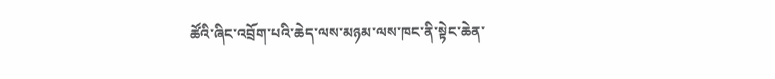ཚོའི་ཞིང་འབྲོག་པའི་ཆེད་ལས་མཉམ་ལས་ཁང་ནི་སྟེང་ཆེན་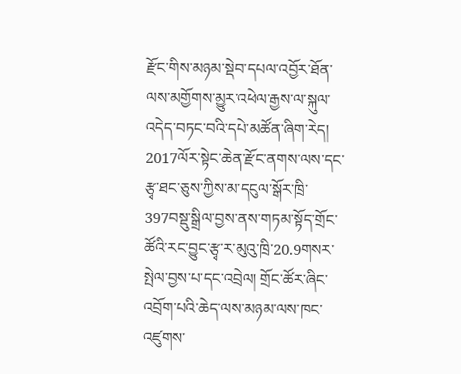རྫོང་གིས་མཉམ་སྡེབ་དཔལ་འབྱོར་ཐོན་ལས་མགྱོགས་མྱུར་འཕེལ་རྒྱས་ལ་སྐུལ་འདེད་བཏང་བའི་དཔེ་མཚོན་ཞིག་རེད། 2017ལོར་སྟེང་ཆེན་རྫོང་ནགས་ལས་དང་རྩྭ་ཐང་ཅུས་ཀྱིས་མ་དངུལ་སྒོར་ཁྲི་397བསྡུ་སྒྲིལ་བྱས་ནས་གཏམ་སྟོད་གྲོང་ཚོའི་རང་བྱུང་རྩྭ་ར་མུའུ་ཁྲི་20.9གསར་སྤེལ་བྱས་པ་དང་འབྲེལ། གྲོང་ཚོར་ཞིང་འབྲོག་པའི་ཆེད་ལས་མཉམ་ལས་ཁང་འཛུགས་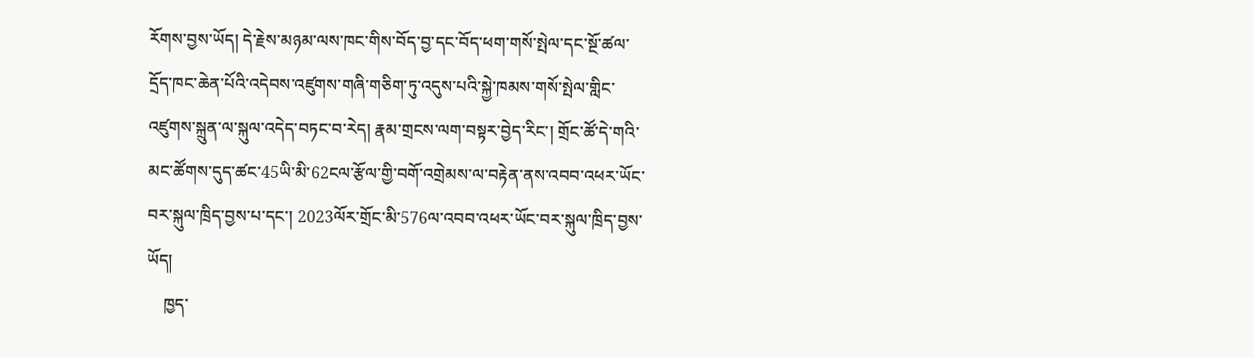རོགས་བྱས་ཡོད། དེ་རྗེས་མཉམ་ལས་ཁང་གིས་བོད་བྱ་དང་བོད་ཕག་གསོ་སྤེལ་དང་སྔོ་ཚལ་དྲོད་ཁང་ཆེན་པོའི་འདེབས་འཛུགས་གཞི་གཅིག་ཏུ་འདུས་པའི་སྐྱེ་ཁམས་གསོ་སྤེལ་གླིང་འཛུགས་སྐྲུན་ལ་སྐུལ་འདེད་བཏང་བ་རེད། རྣམ་གྲངས་ལག་བསྟར་བྱེད་རིང་། གྲོང་ཚོ་དེ་གའི་མང་ཚོགས་དུད་ཚང་45ཡི་མི་62ངལ་རྩོལ་གྱི་བགོ་འགྲེམས་ལ་བརྟེན་ནས་འབབ་འཕར་ཡོང་བར་སྐུལ་ཁྲིད་བྱས་པ་དང་། 2023ལོར་གྲོང་མི་576ལ་འབབ་འཕར་ཡོང་བར་སྐུལ་ཁྲིད་བྱས་ཡོད།
    ཁྱད་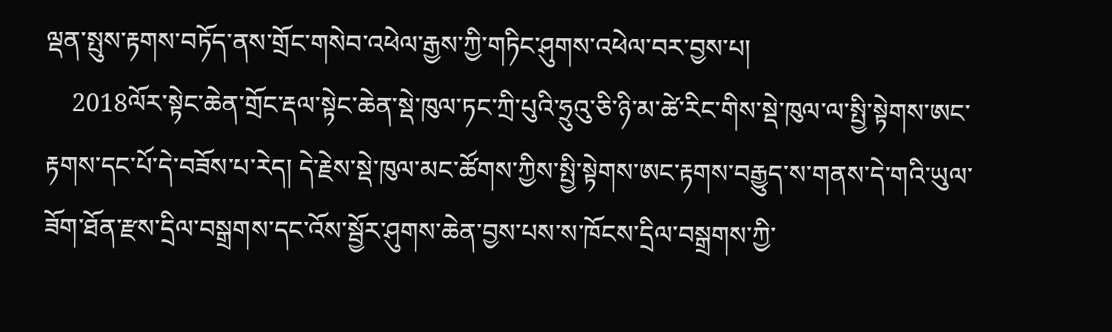ལྡན་སྤུས་རྟགས་བཏོད་ནས་གྲོང་གསེབ་འཕེལ་རྒྱས་ཀྱི་གཏིང་ཤུགས་འཕེལ་བར་བྱས་པ།
    2018ལོར་སྟེང་ཆེན་གྲོང་རྡལ་སྟེང་ཆེན་སྡེ་ཁུལ་ཏང་ཀྲི་པུའི་ཧྲུའུ་ཅི་ཉི་མ་ཚེ་རིང་གིས་སྡེ་ཁུལ་ལ་སྤྱི་སྟེགས་ཨང་རྟགས་དང་པོ་དེ་བཟོས་པ་རེད། དེ་རྗེས་སྡེ་ཁུལ་མང་ཚོགས་ཀྱིས་སྤྱི་སྟེགས་ཨང་རྟགས་བརྒྱུད་ས་གནས་དེ་གའི་ཡུལ་ཟོག་ཐོན་རྫས་དྲིལ་བསྒྲགས་དང་འོས་སྦྱོར་ཤུགས་ཆེན་བྱས་པས་ས་ཁོངས་དྲིལ་བསྒྲགས་ཀྱི་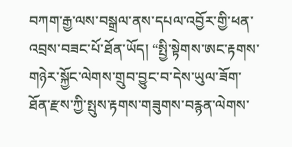བཀག་རྒྱ་ལས་བསྒྲལ་ནས་དཔལ་འབྱོར་གྱི་ཕན་འབྲས་བཟང་པོ་ཐོན་ཡོད། “སྤྱི་སྟེགས་ཨང་རྟགས་གཉེར་སྐྱོང་ལེགས་གྲུབ་བྱུང་བ་དེས་ཡུལ་ཟོག་ཐོན་རྫས་ཀྱི་སྤུས་རྟགས་གཟུགས་བརྙན་ལེགས་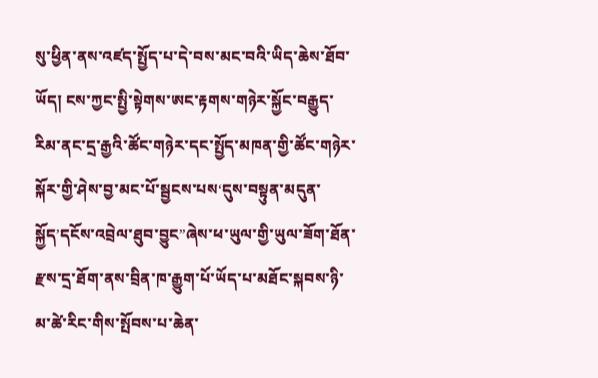སུ་ཕྱིན་ནས་འཛད་སྤྱོད་པ་དེ་བས་མང་བའི་ཡིད་ཆེས་ཐོབ་ཡོད། ངས་ཀྱང་སྤྱི་སྟེགས་ཨང་རྟགས་གཉེར་སྐྱོང་བརྒྱུད་རིམ་ནང་དྲ་རྒྱའི་ཚོང་གཉེར་དང་སྤྱོད་མཁན་གྱི་ཚོང་གཉེར་སྐོར་གྱི་ཤེས་བྱ་མང་པོ་སྦྱངས་པས‘དུས་བསྟུན་མདུན་སྐྱོད’དངོས་འབྲེལ་ཐུབ་བྱུང”ཞེས་ཕ་ཡུལ་གྱི་ཡུལ་ཟོག་ཐོན་རྫས་དྲ་ཐོག་ནས་བྲིན་ཁ་རྒྱུག་པོ་ཡོད་པ་མཐོང་སྐབས་ཉི་མ་ཚེ་རིང་གིས་སྤོབས་པ་ཆེན་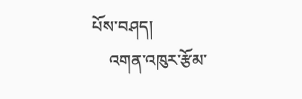པོས་བཤད།
    འགན་འཁུར་རྩོམ་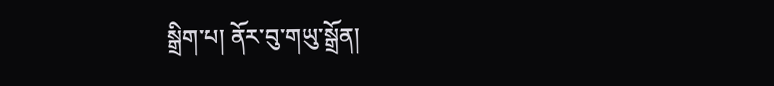སྒྲིག་པ། ནོར་བུ་གཡུ་སྒྲོན།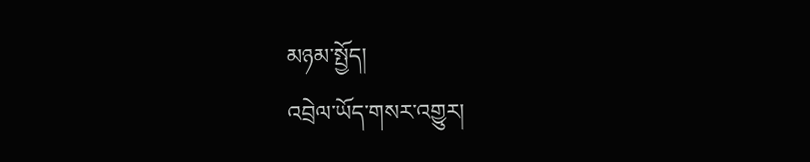མཉམ་སྤྱོད།
འབྲེལ་ཡོད་གསར་འགྱུར།